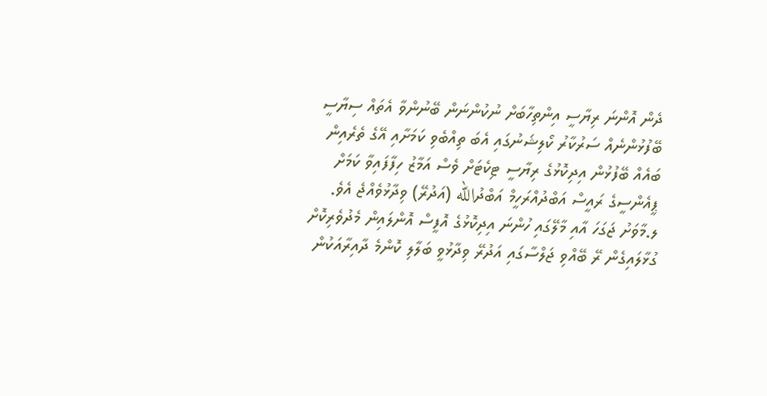ދެން އޮންނަ ރިޔާސީ އިންތިހާބަށް ނުކުންނަން ބޭނުންވާ އެތައް ސިޔާސީ ބޭފުޅުންނެއް ސަރުކާރު ކޯލިޝަނުގައި އެބަ ތިއްބެވި ކަމަށާއި އޭގެ ތެރެއިން ބައެއް ބޭފުޅުން އިދިކޮޅުގެ ރިޔާސީ ޓިކެޓަށް ވެސް އަމާޒު ހިފާފައިވާ ކަމަށް ޕީއެންސީގެ ރައީސް އަބްދުއްރަހީމް އަބްދުالله (އަދުރޭ) ވިދާޅުވެއްޖެ އެވެ.
ލ.މާވަށު ޖަގަހަ އާއި މާލޭގައި ހުންނަ އިދިކޮޅުގެ އޮފީސް އޮންލައިން މެދުވެރިކޮށް ގުޅާލައިގެން ރޭ ބޭއްވި ޖަލްސާގައި އަދުރޭ ވިދާޅުވީ ބަލާލި ކޮންމެ ދާއިރާއަކުން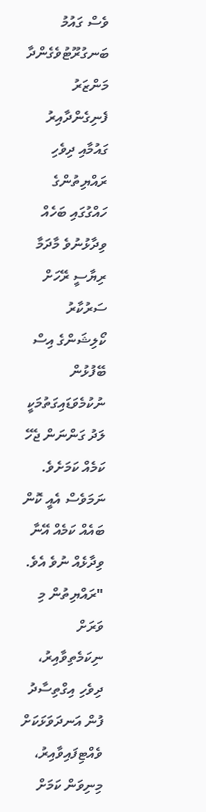ވެސް ގައުމު ބަނގުރޫޓުވެގެންދާ މަންޒަރު ފެނިގެންދާއިރު ގައުމާއި ދިވެހި ރައްޔިތުންގެ ހައްގުގައި ބަހެއް ވިދާޅުނުވެ މާދަމާ ރިޔާސީ ރޭހަށް ސަރުކާރު ކޯލިޝަންގެ އިސް ބޭފުޅުން ނުކުމެވަޑައިގަތުމަކީ ލަދު ގަންނަން ޖެހޭ ކަމެއް ކަމަށެވެ. ނަމަވެސް އެއީ ކޮން ބައެއް ކަމެއް އޭނާ ވިދާޅެއް ނުވެ އެވެ.
"ރައްޔިތުން މި ވަރަށް ނިކަމެތިވާއިރު، ދިވެހި އިގްތިސާދު ފުން އަނދަވަޅަކަށް ވެއްޓިފައިވާއިރު، މިނިވަން ކަމަށް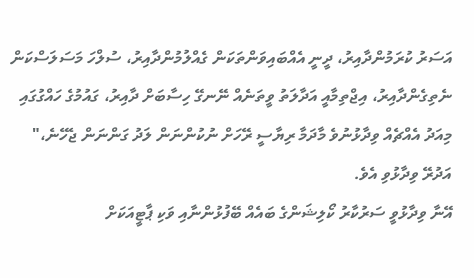އަސަރު ކުރަމުންދާއިރު، ދީނީ އެއްބައިވަންތަކަން ގެއްލުމުންދާއިރު، ސުލްހަ މަސަލަސްކަން ނެތިގެންދާއިރު، އިޖްތިމާއީ އަދާލަތު ވީތަނެއް ނޭނގޭ ހިސާބަށް ދާއިރު، ގައުމުގެ ހައްގުގައި މިއަދު އެއްޗެއް ވިދާޅުނުވެ މާދަމާ ރިޔާސީ ރޭހަށް ނުކުންނަން ލަދު ގަންނަން ޖެހޭނެ،" އަދުރޭ ވިދާޅުވި އެވެ.
އޭނާ ވިދާޅުވީ ސަރުކާރު ކޯލިޝަންގެ ބައެއް ބޭފުޅުންނާއި ވަކި ޕާޓީއަކަށް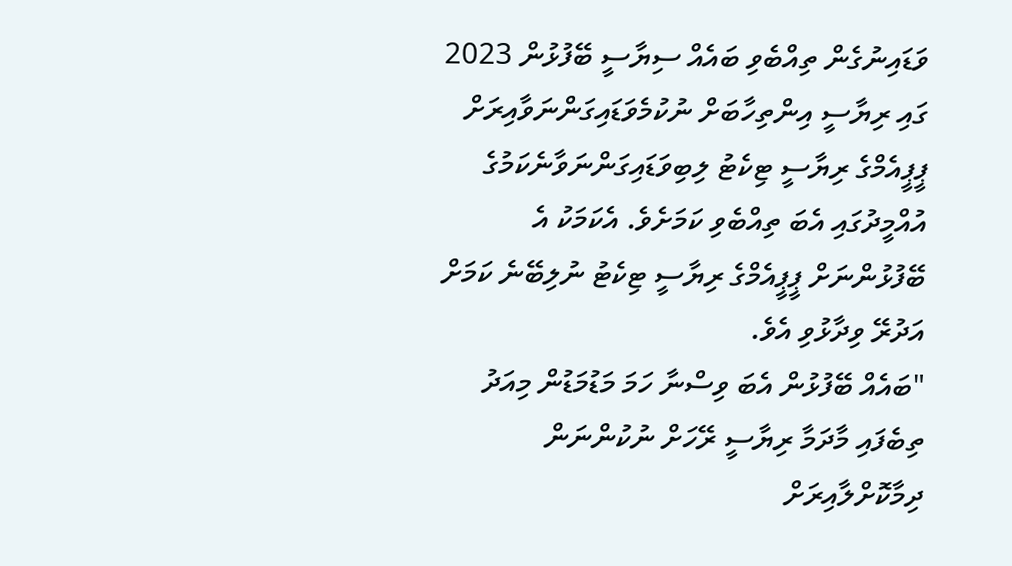ވަޑައިނުގެން ތިއްބެވި ބައެއް ސިޔާސީ ބޭފުޅުން 2023 ގައި ރިޔާސީ އިންތިހާބަށް ނުކުމެވަޑައިގަންނަވާއިރަށް ޕީޕީއެމްގެ ރިޔާސީ ޓިކެޓު ލިބިވަޑައިގަންނަވާނެކަމުގެ އުއްމީދުގައި އެބަ ތިއްބެވި ކަމަށެވެ. އެކަމަކު އެ ބޭފުޅުންނަށް ޕީޕީއެމްގެ ރިޔާސީ ޓިކެޓު ނުލިބޭނެ ކަމަށް އަދުރޭ ވިދާޅުވި އެވެ.
"ބައެއް ބޭފުޅުން އެބަ ވިސްނާ ހަމަ މަޑުމަޑުން މިއަދު ތިބެފައި މާދަމާ ރިޔާސީ ރޭހަށް ނުކުންނަން ދިމާކޮށްލާއިރަށް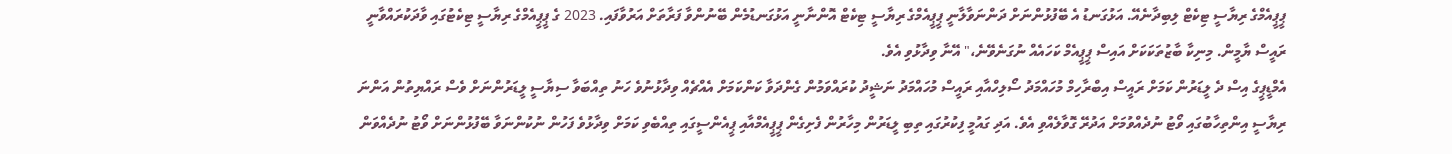ޕީޕީއެމްގެ ރިޔާސީ ޓިކެޓް ލިބިދާނެއޭ. އަޅުގަނޑު އެ ބޭފުޅުންނަށް ދަންނަވާލާނީ ޕީޕީއެމްގެ ރިޔާސީ ޓިކެޓް އޮންނާނީ އަޅުގަނޑުމެން ބޭނުންވާ ފަރާތަށް އަރުވާފައި. 2023 ގެ ޕީޕީއެމްގެ ރިޔާސީ ޓިކެޓުގައި ވާދަކުރައްވާނީ ރައީސް ޔާމީން. މިނިކާ ބާޒުތަކަކަށް އައިސް ޕީޕީއެމް ކަހައެއް ނުގަނެވޭނެ،" އޭނާ ވިދާޅުވި އެވެ.
އެމްޑީޕީގެ އިސް ދެ ލީޑަރުން ކަމަށް ރައީސް އިބްރާހިމް މުހައްމަދު ސޯލިހްއާއި ރައީސް މުހައްމަދު ނަޝީދު ކުރައްވަމުން ގެންދަވާ ކަންކަމަށް އެއްޗެއް ވިދާޅުނުވެ ހަނު ތިއްބަވާ ސިޔާސީ ލީޑަރުންނަށް ވެސް ރައްޔިތުން އަންނަ ރިޔާސީ އިންތިހާބުގައި ވޯޓު ނުދެއްވުމަށް އަދުރޭ ގޮވާލެއްވި އެވެ. އަދި ގައުމީ ފިކުރުގައި ތިބި ލީޑަރުން މިހާރުން ފެށިގެން ޕީޕީއެމްއާއި ޕީއެންސީގައި ތިއްބެވި ކަމަށް ވިދާޅުވެ ފަހުން ނުކުންނަވާ ބޭފުޅުންނަށް ވޯޓު ނުދެއްވަން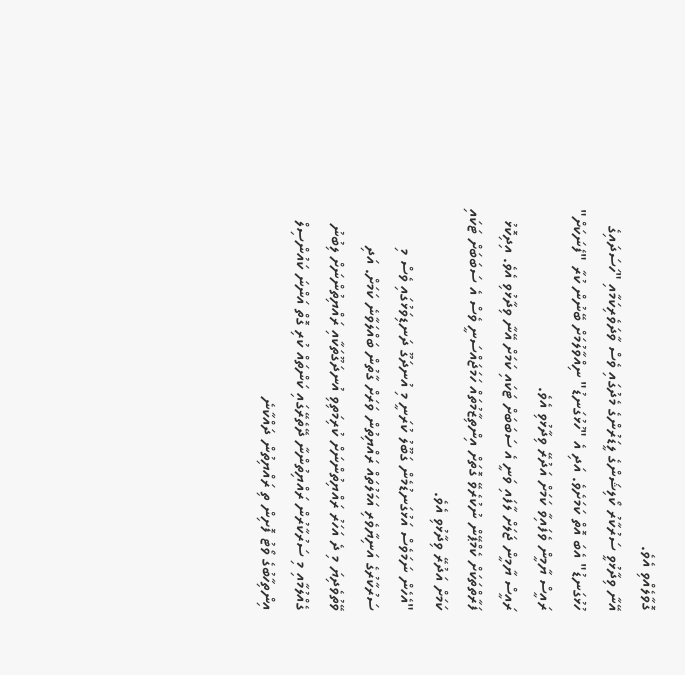ގޮވާލެއްވި އެވެ.
އޭނާ ވިދާޅުވީ ސަރުކާރު ކޯލިޝަންގެ ލީޑަރުންގެ މެދުގައި ވެސް ވާދަވެރިކަމާއި "ހަސަދައިގެ ހުޅުގަނޑު" އެބަ އޮތް ކަމަށެވެ. އަދި އެ "ހުޅުގަނޑު" ނިއްވާލުމަށް ބޭނުން ކުރާ "ފެނަކަށް" ރައީސް ޔާމީން ވެފައިވާ ކަމަށް އަދުރޭ ވިދާޅުވި އެވެ.
ރައީސް ޔާމީން ޖަލަށް ލާފައި ވަނީ އެ ސަބަބަށް ޓަކައި ކަމަށް އޭނާ ވިދާޅުވި އެވެ. އިދިކޮޅު ފަރާތްތަކަށް ކެމްޕޭން ނުކުރެވޭ ގޮތަށް އިންތިޒާމުތައް ހަމަޖައްސަނީ ވެސް އެ ސަބަބަށް ޓަކައި ކަމަށް އަދުރޭ ވިދާޅުވި އެވެ.
"އެހެން ނަމަވެސް އަޅުގަނޑުމެން ގަބޫލު ކުރަނީ މި އުނދަގޫ ދަނޑިވަޅުގައި ވެސް މި ސަރުކާރުގެ އަނިޔާވެރި އަމަލުތައް ރައްޔިތުން ވަރަށް ގާތުން ބައްލަވާނެ ކަމަށް. އަދި ވޭތުވެދިޔަ މި ދެ އަހަރު ރައްޔިތުންނަށް ކުރިމަތިވި އުނދަގޫތަކާއި ރައްޔިތުންނަށް ލިބުނު ގެއްލުމާއި މި ސަރުކާރުން ރައްޔިތުންނާ ދޭތެރޭގައި ކަންތައް ކުރި ގޮތް އަންނަ ކައުންސިލް އިންތިހާބުގެ ވޯޓު ފޮށިން ތި ރައްޔިތުން ދައްކާނެ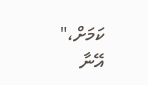ކަމަށް،" އޭނާ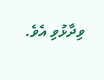ވިދާޅުވި އެވެ.